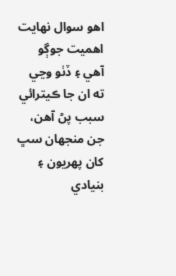اهو سوال نهايت اهميت جوڳو آهي ۽ ڏٺو وڃي ته ان جا ڪيترائي سبب پڻ آهن، جن منجهان سڀ کان پهريون ۽ بنيادي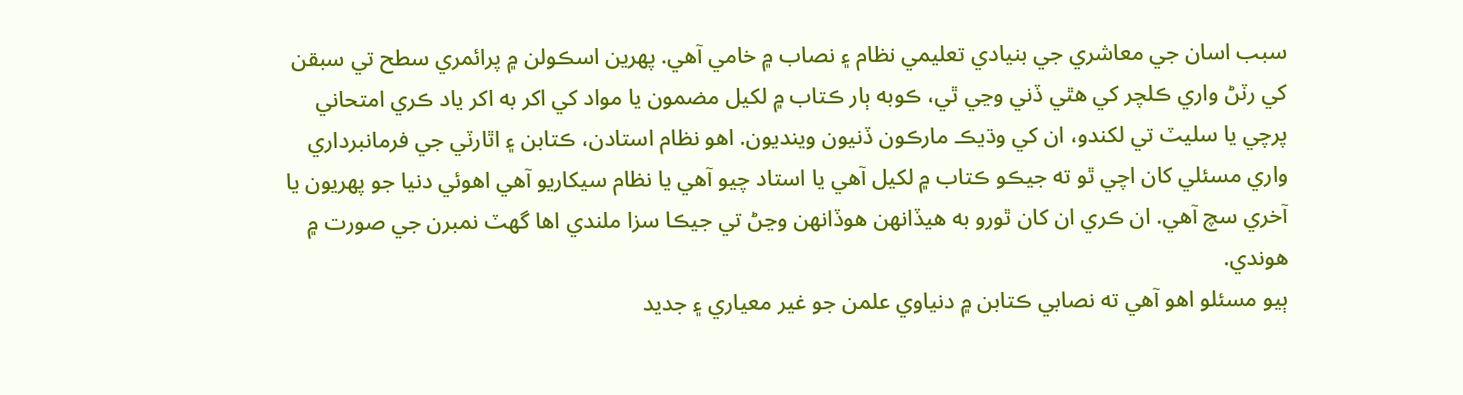سبب اسان جي معاشري جي بنيادي تعليمي نظام ۽ نصاب ۾ خامي آهي. پهرين اسڪولن ۾ پرائمري سطح تي سبقن کي رٽڻ واري ڪلچر کي هٿي ڏني وڃي ٿي، ڪوبه ٻار ڪتاب ۾ لکيل مضمون يا مواد کي اکر به اکر ياد ڪري امتحاني پرچي يا سليٽ تي لکندو، ان کي وڌيڪ مارڪون ڏنيون وينديون. اهو نظام استادن، ڪتابن ۽ اٿارٽي جي فرمانبرداري واري مسئلي کان اچي ٿو ته جيڪو ڪتاب ۾ لکيل آهي يا استاد چيو آهي يا نظام سيکاريو آهي اهوئي دنيا جو پهريون يا آخري سچ آهي. ان ڪري ان کان ٿورو به هيڏانهن هوڏانهن وڃڻ تي جيڪا سزا ملندي اها گهٽ نمبرن جي صورت ۾ هوندي.
ٻيو مسئلو اهو آهي ته نصابي ڪتابن ۾ دنياوي علمن جو غير معياري ۽ جديد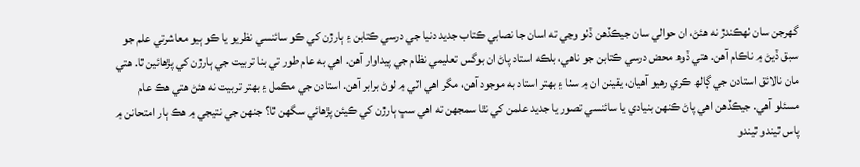گهرجن سان ٺهڪندڙ نه هئڻ، ان حوالي سان جيڪڏهن ڏٺو وڃي ته اسان جا نصابي ڪتاب جديد دنيا جي درسي ڪتابن ۽ ٻارڙن کي ڪو سائنسي نظريو يا ڪو ٻيو معاشرتي علم جو سبق ڏيڻ ۾ ناڪام آهن. هتي ڏوھ محض درسي ڪتابن جو ناهي، بلڪه استاد پاڻ ان بوگس تعليمي نظام جي پيداوار آهن. اهي به عام طور تي بنا تربيت جي ٻارڙن کي پڙهائين ٿا. هتي مان نالائق استادن جي ڳالھ ڪري رهيو آهيان، يقينن ان ۾ سٺا ۽ بهتر استاد به موجود آهن، مگر اهي اٽي ۾ لوڻ برابر آهن. استادن جي مڪمل ۽ بهتر تربيت نه هئڻ هتي هڪ عام مسئلو آهي. جيڪڏهن اهي پاڻ ڪنهن بنيادي يا سائنسي تصور يا جديد علمن کي نٿا سمجهن ته اهي سڀ ٻارڙن کي ڪيئن پڙهائي سگهن ٿا؟ جنهن جي نتيجي ۾ هڪ ٻار امتحانن ۾ پاس ٿيندو ٿيندو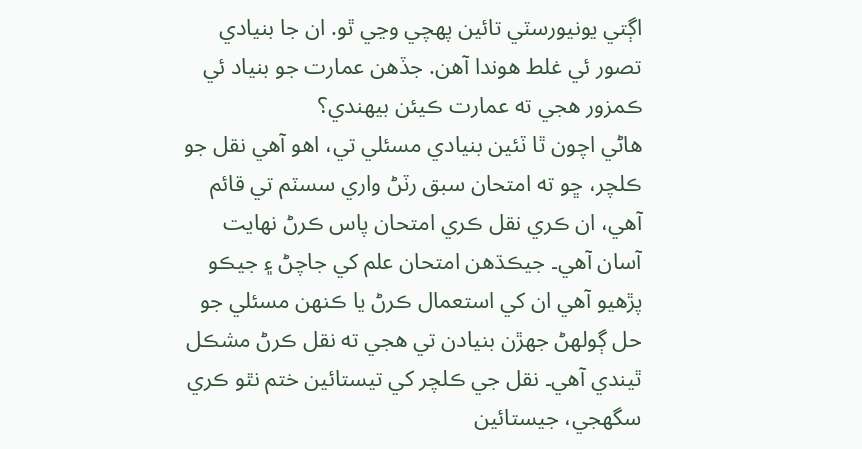اڳتي يونيورسٽي تائين پهچي وڃي ٿو. ان جا بنيادي تصور ئي غلط هوندا آهن. جڏهن عمارت جو بنياد ئي ڪمزور هجي ته عمارت ڪيئن بيهندي؟
هاڻي اچون ٿا ٽئين بنيادي مسئلي تي، اهو آهي نقل جو ڪلچر، ڇو ته امتحان سبق رٽڻ واري سسٽم تي قائم آهي، ان ڪري نقل ڪري امتحان پاس ڪرڻ نهايت آسان آهي۔ جيڪڌهن امتحان علم کي جاچڻ ۽ جيڪو پڙهيو آهي ان کي استعمال ڪرڻ يا ڪنهن مسئلي جو حل ڳولهڻ جهڙن بنيادن تي هجي ته نقل ڪرڻ مشڪل ٿيندي آهي۔ نقل جي ڪلچر کي تيستائين ختم نٿو ڪري سگهجي، جيستائين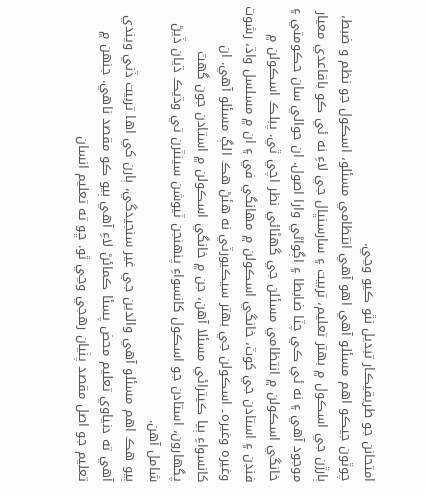امتحانن جو طريقيڪار تبديل نٿو ڪيو وڃي.
چوٿون جيڪو اهم مسئلو آهي اهو آهي انتظامي مسئلو، اسڪول جو نظم و ضبط، ٻارڙن جي اسڪول ۾ بهتر تعليم، تربيت ۽ سارسنڀال جي لاءِ نه ئي ڪو باقاعدي معيار موجود آهي ۽ نه ئي ڪي چٽا ضابطا ۽ اڳواڻي وارا اصول. ان حوالي سان حڪومتي ۽ خانگي اسڪولن ۾ انتظامي مسئلن جي گهڻائي نظر اچي ٿي. پبلڪ اسڪولن ۾ فنڊن ۽ استادن جي کوٽ، خانگي اسڪولن ۾ مهانگي في ۽ ان ۾ مسلسل واڌ، رشوت وغيره وغيره۔ اسڪولن جي بهتر سيڪيورٽي نه هئڻ هڪ الڳ مسئلو آهي. ان کانسواءِ ٻيا ڪيترائي مسئلا آهن، جن ۾ خانگي اسڪولن ۾ استادن جون گهٽ پگهارون، استادن جو اسڪول کانسواءِ پنهنجن ٽيوشن سينٽرن تي وڌيڪ ڌيان ڏيڻ شامل آهن.
ٻيو هڪ اهم مسئلو آهي والدين جي غير سنجيدگي، ٻارن کي اها تربيت ڏني ويندي آهي ته دنياوي تعليم محض پسئا ڪمائڻ لاءِ آهي ٻيو ڪو مقصد ناهي. جنهن ۾ تعليم جو اصل مقصد پٺيان رهجي وڃي ٿو. ڇو ته تعليم انسان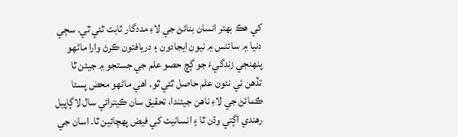کي هڪ بهتر انسان بنائڻ جي لاءِ مددگار ثابت ٿئي ٿي. سڄي دنيا ۾ سائنس ۾ نيون ايجادون ۽ دريافتون ڪرڻ وارا ماڻهو پنهنجي زندگيءَ جو ڳچ حصو علم جي جستجو ۾ جيئن ٿا تڏهن ئي نئون علم حاصل ٿئي ٿو. اهي ماڻهو محض پسئا ڪمائڻ جي لاءِ ناهن جيئندا، تحقيق سان ڪيترائي سال لاڳاپيل رهندي اڳتي وڌن ٿا ۽ انسانيت کي فيض پهچائين ٿا. اسان جي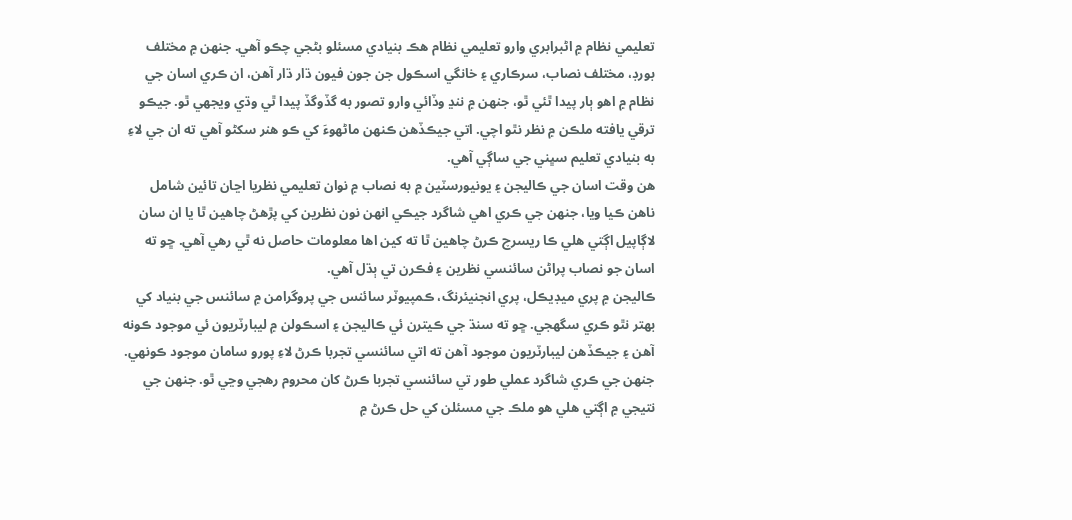تعليمي نظام ۾ اڻبرابري وارو تعليمي نظام هڪ بنيادي مسئلو بڻجي چڪو آهي. جنهن ۾ مختلف بورڊ، مختلف نصاب، سرڪاري ۽ خانگي اسڪول جن جون فيون ڌار ڌار آهن، ان ڪري اسان جي نظام ۾ اهو ٻار پيدا ٿئي ٿو، جنهن ۾ ننڍ وڏائي وارو تصور به گڏوگڏ پيدا ٿي وڌي ويجهي ٿو. جيڪو ترقي يافته ملڪن ۾ نظر نٿو اچي. اتي جيڪڏهن ڪنهن ماڻهوءَ کي ڪو هنر سکڻو آهي ته ان جي لاءِ به بنيادي تعليم سڀني جي ساڳي آهي.
هن وقت اسان جي ڪاليجن ۽ يونيورسٽين ۾ به نصاب ۾ نوان تعليمي نظريا اڃان تائين شامل ناهن ڪيا ويا، جنهن جي ڪري اهي شاگرد جيڪي انهن نون نظرين کي پڙهڻ چاهين ٿا يا ان سان لاڳاپيل اڳتي هلي ڪا ريسرچ ڪرڻ چاهين ٿا ته کين اها معلومات حاصل نه ٿي رهي آهي. ڇو ته اسان جو نصاب پراڻن سائنسي نظرين ۽ فڪرن تي ٻڌل آهي.
ڪاليجن ۾ پري ميڊيڪل، پري انجنيئرنگ، ڪمپيوٽر سائنس جي پروگرامن ۾ سائنس جي بنياد کي بهتر نٿو ڪري سگهجي. ڇو ته سنڌ جي ڪيترن ئي ڪاليجن ۽ اسڪولن ۾ ليبارٽريون ئي موجود ڪونه آهن ۽ جيڪڏهن ليبارٽريون موجود آهن ته اتي سائنسي تجربا ڪرڻ لاءِ پورو سامان موجود ڪونهي. جنهن جي ڪري شاگرد عملي طور تي سائنسي تجربا ڪرڻ کان محروم رهجي وڃي ٿو. جنهن جي نتيجي ۾ اڳتي هلي هو ملڪ جي مسئلن کي حل ڪرڻ ۾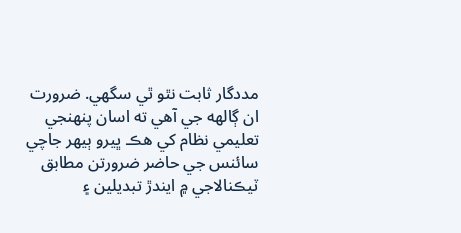مددگار ثابت نٿو ٿي سگهي. ضرورت ان ڳالهه جي آهي ته اسان پنهنجي تعليمي نظام کي هڪ ڀيرو ٻيهر جاچي سائنس جي حاضر ضرورتن مطابق ٽيڪنالاجي ۾ ايندڙ تبديلين ۽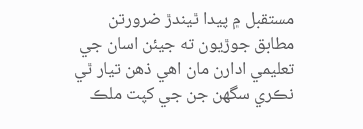مستقبل ۾ پيدا ٿيندڙ ضرورتن مطابق جوڙيون ته جيئن اسان جي تعليمي ادارن مان اهي ذهن تيار ٿي نڪري سگهن جن جي کپت ملڪ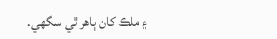۽ ملڪ کان ٻاهر ٿي سگهي.